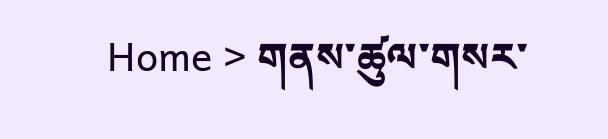Home > གནས་ཚུལ་གསར་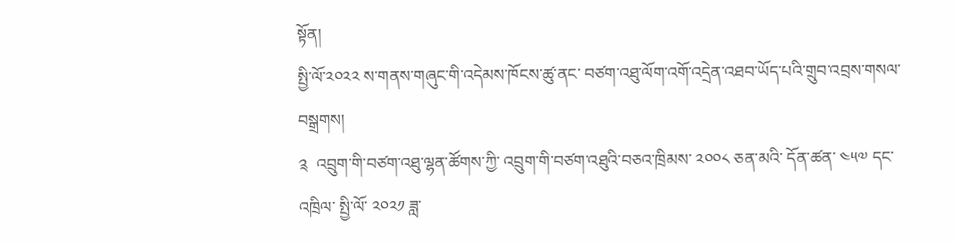སྟོན།
སྤྱི་ལོ་༢༠༢༢ ས་གནས་གཞུང་གི་འདེམས་ཁོངས་ཚུ་ནང་ བཙག་འཐུ་ལོག་འགོ་འདྲེན་འཐབ་ཡོད་པའི་གྲུབ་འབྲས་གསལ་བསྒྲགས།
༉  འབྲུག་གི་བཙག་འཐུ་ལྷན་ཚོགས་ཀྱི་ འབྲུག་གི་བཙག་འཐུའི་བཅའ་ཁྲིམས་ ༢༠༠༨ ཅན་མའི་ དོན་ཚན་ ༤༥༧ དང་འཁྲིལ་ སྤྱི་ལོ་ ༢༠༢༡ ཟླ་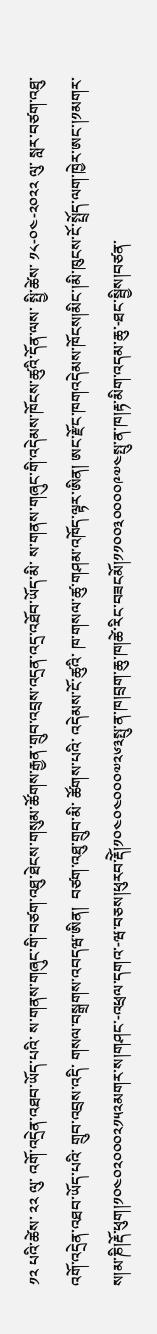༡༢ པའི་ཚེས་ ༢༢ ལུ་ འགོ་འདྲེན་འཐབ་ཡོད་པའི་ ས་གནས་གཞུང་གི་བཙག་འཐུ་ཐེངས་གསུམ་ཚོགས་རྒྱན་གྲུབ་འབྲས་འདྲན་འདྲ་འཐོབ་ཡོད་མི་ ས་གནས་གཞུང་གི་འདེམས་ཁོངས་ཚུའི་དོན་ལས་ སྤྱི་ཚེས་ ༡༨-༠༤-༢༠༢༢ ལུ་ སླར་བཙག་འཐུ་འགོ་འདྲེན་འཐབ་ཡོད་པའི་ གྲུབ་འབྲས་འདི་ གསལ་བསྒྲགས་འབདཝ་ཨིན།  བཙག་འཐུ་གྲུབ་མི་ ཚོགས་པའི་ འདེམས་ངོ་ཚུའི་ ཁ་གསལ་ཚུ་གཤམ་འཁོད་ལྟར་ཨིན། ཨང་རྫོང་ཁགའདེམས་ཁོངས།མིང་།མི་ཁུངས་ངོ་སྤྲོད་ལག་ཁྱེར་ཨང་།༡མགར་ས།མ་ཎི།རྡོ་ཕུག།༡༠༤༠༢༠༠༠༢༡༥༢མགར་ས།གཤང་-འཕྲལ་དགའ་-ཝ་བཅས།ཕུརབ་རྡོེ།༡༠༤༠༤༠༠༠༧༢༦༣སྤུ་ན་ཁ།བྲག་ཆུ་ཁ།ཚེ་རིང་བཟངམོ།༡༡༠༠༣༠༠༠༠༩༧༤སྤུ་ན་ཁ།རྟ་མིག་འདམ་ཆུ་-ཐང་སྦྱིས།བཙན་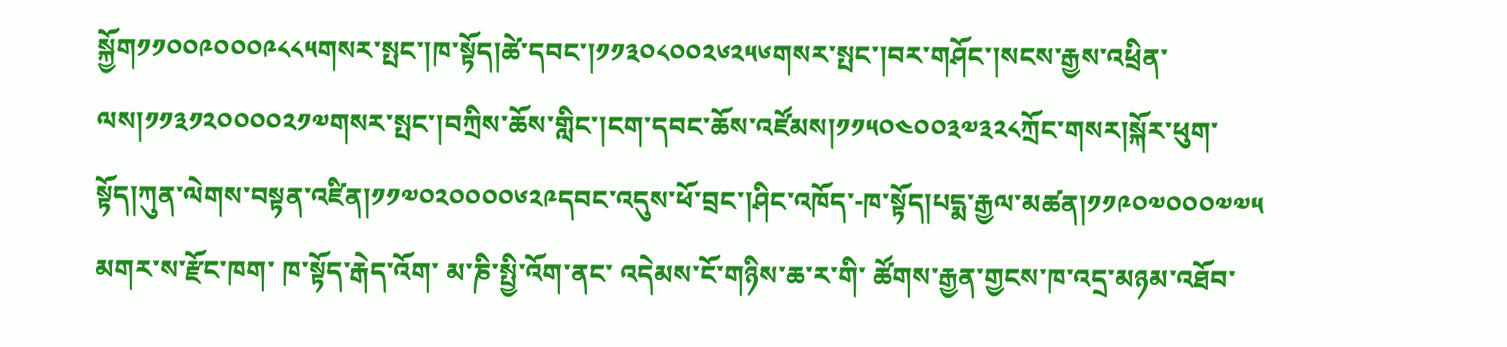སྐྱོག༡༡༠༠༩༠༠༠༩༨༨༥གསར་སྤང་།ཁ་སྟོད།ཚེ་དབང་།༡༡༣༠༨༠༠༢༦༢༥༦གསར་སྤང་།བར་གཤོང་།སངས་རྒྱས་འཕྲིན་ལས།༡༡༣༡༢༠༠༠༠༢༡༧གསར་སྤང་།བཀྲིས་ཆོས་གླིང་།ངག་དབང་ཆོས་འཛོམས།༡༡༥༠༤༠༠༣༧༣༢༨ཀྲོང་གསར།སྐོར་ཕུག་སྟོད།ཀུན་ལེགས་བསྟན་འཛིན།༡༡༧༠༢༠༠༠༠༦༢༩དབང་འདུས་ཕོ་བྲང་།ཤིང་འཁོད་-ཁ་སྟོད།པདྨ་རྒྱལ་མཚན།༡༡༩༠༧༠༠༠༧༧༥ མགར་ས་རྫོང་ཁག་ ཁ་སྟོད་རྒེད་འོག་ མ་ཎི་སྤྱི་འོག་ནང་ འདེམས་ངོ་གཉིས་ཆ་ར་གི་ ཚོགས་རྒྱན་གྱངས་ཁ་འདྲ་མཉམ་འཐོབ་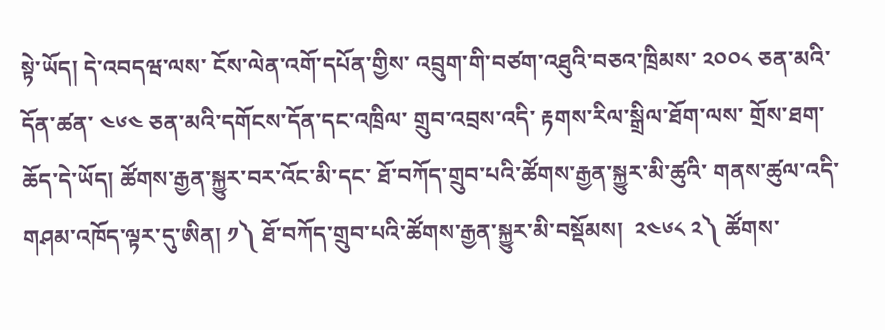སྟེ་ཡོད། དེ་འབདཝ་ལས་ ངོས་ལེན་འགོ་དཔོན་གྱིས་ འབྲུག་གི་བཙག་འཐུའི་བཅའ་ཁྲིམས་ ༢༠༠༨ ཅན་མའི་དོན་ཚན་ ༤༦༤ ཅན་མའི་དགོངས་དོན་དང་འཁྲིལ་ གྲུབ་འབྲས་འདི་ རྟགས་རིལ་སྒྲིལ་ཐོག་ལས་ གྲོས་ཐག་ཆོད་དེ་ཡོད། ཚོགས་རྒྱན་སྐྱུར་བར་འོང་མི་དང་ ཐོ་བཀོད་གྲུབ་པའི་ཚོགས་རྒྱན་སྐྱུར་མི་ཚུའི་ གནས་ཚུལ་འདི་ གཤམ་འཁོད་ལྟར་དུ་ཨིན། ༡༽ ཐོ་བཀོད་གྲུབ་པའི་ཚོགས་རྒྱན་སྐྱུར་མི་བསྡོམས།  ༢༤༦༨ ༢༽ ཚོགས་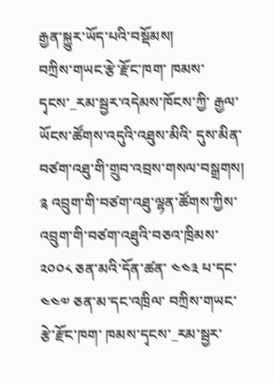རྒྱན་སྐྱུར་ཡོད་པའི་བསྡོམས།
བཀྲིས་གཡང་རྩེ་རྫོང་ཁག་ ཁམས་དྭངས་_རམ་སྦྱར་འདེམས་ཁོངས་ཀྱི་ རྒྱལ་ཡོངས་ཚོགས་འདུའི་འཐུས་མིའི་ དུས་མིན་བཙག་འཐུ་གི་གྲུབ་འབྲས་གསལ་བསྒྲགས།
༉ འབྲུག་གི་བཙག་འཐུ་ལྷན་ཚོགས་ཀྱིས་ འབྲུག་གི་བཙག་འཐུའི་བཅའ་ཁྲིམས་ ༢༠༠༨ ཅན་མའི་དོན་ཚན་ ༤༤༣ པ་དང་ ༤༤༧ ཅན་མ་དང་འཁྲིལ་ བཀྲིས་གཡང་རྩེ་རྫོང་ཁག་ ཁམས་དྭངས་_རམ་སྦྱར་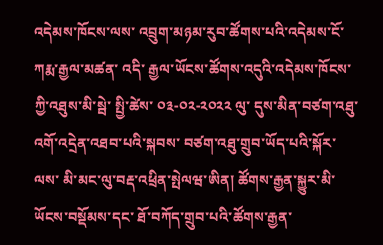འདེམས་ཁོངས་ལས་ འབྲུག་མཉམ་རུབ་ཚོགས་པའི་འདེམས་ངོ་ ཀརྨ་རྒྱལ་མཚན་ འདི་ རྒྱལ་ཡོངས་ཚོགས་འདུའི་འདེམས་ཁོངས་ཀྱི་འཐུས་མི་སྦེ་ སྤྱི་ཚེས་ ༠༣-༠༢-༢༠༢༢ ལུ་ དུས་མིན་བཙག་འཐུ་འགོ་འདྲེན་འཐབ་པའི་སྐབས་ བཙག་འཐུ་གྲུབ་ཡོད་པའི་སྐོར་ལས་ མི་མང་ལུ་བརྡ་འཕྲིན་སྤེལཝ་ཨིན། ཚོགས་རྒྱན་སྐྱུར་མི་ཡོངས་བསྡོམས་དང་ ཐོ་བཀོད་གྲུབ་པའི་ཚོགས་རྒྱན་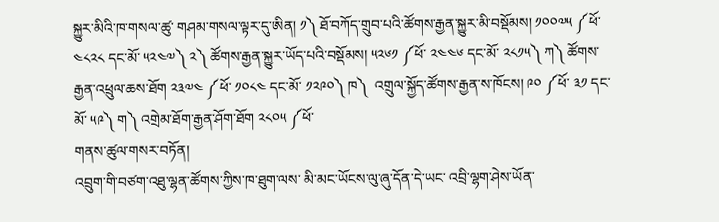སྐྱུར་མིའི་ཁ་གསལ་ཚུ་ གཤམ་གསལ་ལྟར་དུ་ཨིན། ༡༽ ཐོ་བཀོད་གྲུབ་པའི་ཚོགས་རྒྱན་སྐྱུར་མི་བསྡོམས། ༡༠༠༧༥ ༼ཕོ་ ༤༨༢༨ དང་མོ་ ༥༢༤༧༽ ༢༽ ཚོགས་རྒྱན་སྐྱུར་ཡོད་པའི་བསྡོམས། ༥༢༦༡ ༼ཕོ་ ༢༤༤༦ དང་མོ་ ༢༨༡༥༽ ཀ༽ ཚོགས་རྒྱན་འཕྲུལ་ཆས་ཐོག ༢༣༧༤ ༼ཕོ་ ༡༠༨༤ དང་མོ་ ༡༢༩༠༽ ཁ༽  འགྲུལ་སྐྱོད་ཚོགས་རྒྱན་ས་ཁོངས། ༩༠ ༼ཕོ་ ༣༡ དང་མོ་ ༥༩༽ ག༽ འགྲེམ་ཐོག་རྒྱན་ཤོག་ཐོག ༢༨༠༥ ༼ཕོ་
གནས་ཚུལ་གསར་བཏོན།
འབྲུག་གི་བཙག་འཐུ་ལྷན་ཚོགས་ཀྱིས་ཁ་ཐུག་ལས་ མི་མང་ཡོངས་ལུ་ཞུ་དོན་དེ་ཡང་ འབྲི་ལྷག་ཤེས་ཡོན་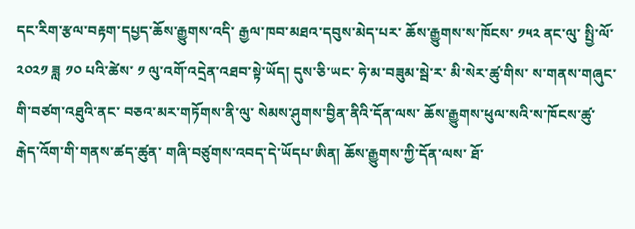དང་རིག་རྩལ་བརྟག་དཔྱད་ཆོས་རྒྱུགས་འདི་ རྒྱལ་ཁབ་མཐའ་དབུས་མེད་པར་ ཆོས་རྒྱུགས་ས་ཁོངས་ ༡༥༢ ནང་ལུ་ སྤྱི་ལོ་༢༠༢༡ ཟླ ༡༠ པའི་ཚེས་ ༡ ལུ་འགོ་འདྲེན་འཐབ་སྟེ་ཡོད། དུས་ཅི་ཡང་ ཧེ་མ་བཟུམ་སྦེ་ར་ མི་སེར་ཚུ་གིས་ ས་གནས་གཞུང་གི་བཙག་འཐུའི་ནང་ བཅའ་མར་གཏོགས་ནི་ལུ་ སེམས་ཤུགས་བྱིན་ནིའི་དོན་ལས་ ཆོས་རྒྱུགས་ཕུལ་སའི་ས་ཁོངས་ཚུ་ རྒེད་འོག་གི་གནས་ཚད་ཚུན་ གཞི་བཙུགས་འབད་དེ་ཡོདཔ་ཨིན། ཆོས་རྒྱུགས་ཀྱི་དོན་ལས་ ཐོ་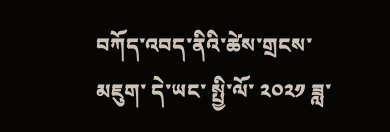བཀོད་འབད་ནིའི་ཚེས་གྲངས་མཇུག་ དེ་ཡང་ སྤྱི་ལོ་ ༢༠༢༡ ཟླ་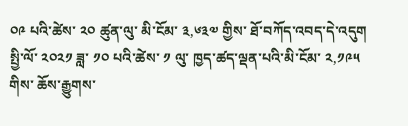༠༩ པའི་ཚེས་ ༢༠ ཚུན་ལུ་ མི་ངོམ་ ༣,༦༣༧ གྱིས་ ཐོ་བཀོད་འབད་དེ་འདུག སྤྱི་ལོ་ ༢༠༢༡ ཟླ་ ༡༠ པའི་ཚེས་ ༡ ལུ་ ཁྱད་ཚད་ལྡན་པའི་མི་ངོམ་ ༢,༡༩༥ གིས་ ཆོས་རྒྱུགས་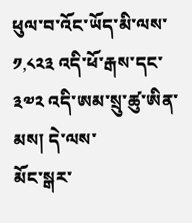ཕུལ་བ་འོང་ཡོད་མི་ལས་ ༡,༨༢༣ འདི་ཕོ་རྒས་དང་ ༣༧༢ འདི་ཨམ་སྲུ་ཚུ་ཨིན་མས། དེ་ལས་
མོང་སྒར་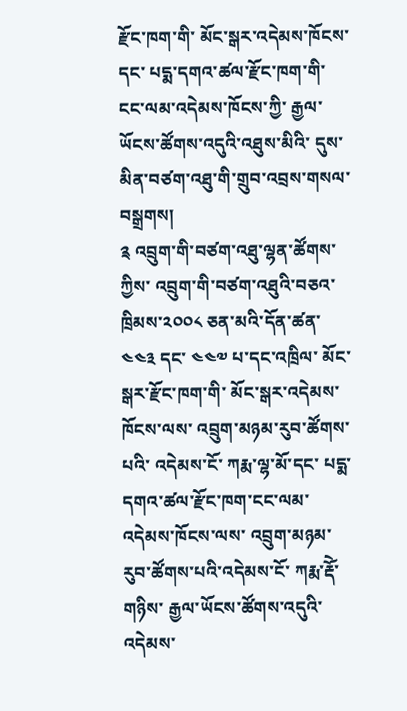རྫོང་ཁག་གི་ མོང་སྒར་འདེམས་ཁོངས་དང་ པདྨ་དགའ་ཚལ་རྫོང་ཁག་གི་ ངང་ལམ་འདེམས་ཁོངས་ཀྱི་ རྒྱལ་ཡོངས་ཚོགས་འདུའི་འཐུས་མིའི་ དུས་མིན་བཙག་འཐུ་གི་གྲུབ་འབྲས་གསལ་བསྒྲགས།
༉ འབྲུག་གི་བཙག་འཐུ་ལྷན་ཚོགས་ཀྱིས་ འབྲུག་གི་བཙག་འཐུའི་བཅའ་ཁྲིམས་༢༠༠༨ ཅན་མའི་དོན་ཚན་༤༤༣ དང་ ༤༤༧ པ་དང་འཁྲིལ་ མོང་སྒར་རྫོང་ཁག་གི་ མོང་སྒར་འདེམས་ཁོངས་ལས་ འབྲུག་མཉམ་རུབ་ཚོགས་པའི་ འདེམས་ངོ་ ཀརྨ་ལྷ་མོ་དང་ པདྨ་དགའ་ཚལ་རྫོང་ཁག་ངང་ལམ་འདེམས་ཁོངས་ལས་ འབྲུག་མཉམ་རུབ་ཚོགས་པའི་འདེམས་ངོ་ ཀརྨ་རྡོེ་གཉིས་ རྒྱལ་ཡོངས་ཚོགས་འདུའི་འདེམས་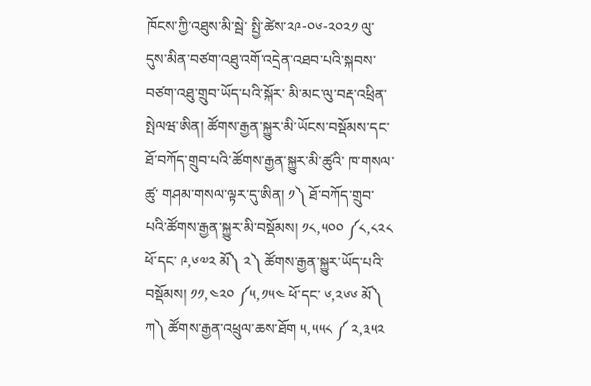ཁོངས་ཀྱི་འཐུས་མི་སྦེ་ སྤྱི་ཚེས་༢༩-༠༦-༢༠༢༡ ལུ་ དུས་མིན་བཙག་འཐུ་འགོ་འདྲེན་འཐབ་པའི་སྐབས་ བཙག་འཐུ་གྲུབ་ཡོད་པའི་སྐོར་ མི་མང་ལུ་བརྡ་འཕྲིན་སྤེལཝ་ཨིན། ཚོགས་རྒྱན་སྐྱུར་མི་ཡོངས་བསྡོམས་དང་ ཐོ་བཀོད་གྲུབ་པའི་ཚོགས་རྒྱན་སྐྱུར་མི་ཚུའི་ ཁ་གསལ་ཚུ་ གཤམ་གསལ་ལྟར་དུ་ཨིན། ༡༽ ཐོ་བཀོད་གྲུབ་པའི་ཚོགས་རྒྱན་སྐྱུར་མི་བསྡོམས། ༡༨,༥༠༠ ༼༨,༨༢༨ ཕོ་དང་ ༩,༦༧༢ མོ༽ ༢༽ ཚོགས་རྒྱན་སྐྱུར་ཡོད་པའི་བསྡོམས། ༡༡,༤༢༠ ༼༥,༡༥༤ ཕོ་དང་ ༦,༢༦༦ མོ༽ ཀ༽ ཚོགས་རྒྱན་འཕྲུལ་ཆས་ཐོག ༥,༥༥༨ ༼ ༢,༣༥༢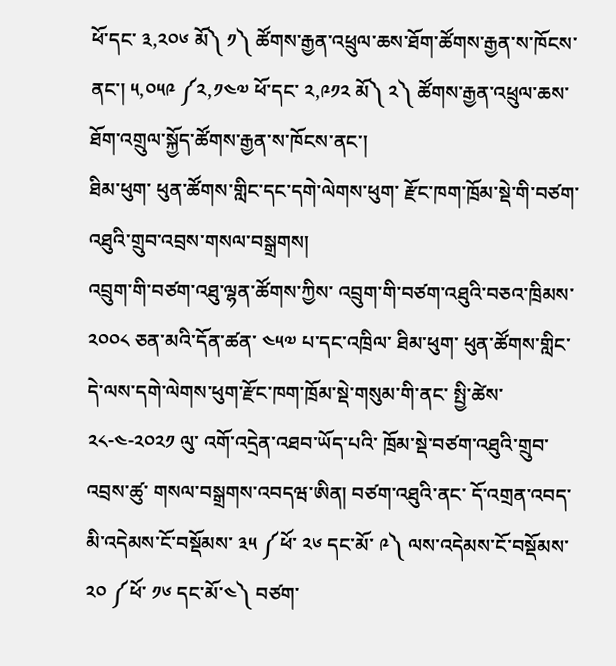ཕོ་དང་ ༣,༢༠༦ མོ༽ ༡༽ ཚོགས་རྒྱན་འཕྲུལ་ཆས་ཐོག་ཚོགས་རྒྱན་ས་ཁོངས་ནང་། ༥,༠༥༩ ༼༢,༡༤༧ ཕོ་དང་ ༢,༩༡༢ མོ༽ ༢༽ ཚོགས་རྒྱན་འཕྲུལ་ཆས་ཐོག་འགྲུལ་སྐྱོད་ཚོགས་རྒྱན་ས་ཁོངས་ནང་།
ཐིམ་ཕུག་ ཕུན་ཚོགས་གླིང་དང་དགེ་ལེགས་ཕུག་ རྫོང་ཁག་ཁྲོམ་སྡེ་གི་བཙག་འཐུའི་གྲུབ་འབྲས་གསལ་བསྒྲགས།
འབྲུག་གི་བཙག་འཐུ་ལྷན་ཚོགས་ཀྱིས་ འབྲུག་གི་བཙག་འཐུའི་བཅའ་ཁྲིམས་ ༢༠༠༨ ཅན་མའི་དོན་ཚན་ ༤༥༧ པ་དང་འཁྲིལ་ ཐིམ་ཕུག་ ཕུན་ཚོགས་གླིང་ དེ་ལས་དགེ་ལེགས་ཕུག་རྫོང་ཁག་ཁྲོམ་སྡེ་གསུམ་གི་ནང་ སྤྱི་ཚེས་༢༨-༤-༢༠༢༡ ལུ་ འགོ་འདྲེན་འཐབ་ཡོད་པའི་ ཁྲོམ་སྡེ་བཙག་འཐུའི་གྲུབ་འབྲས་ཚུ་ གསལ་བསྒྲགས་འབདཝ་ཨིན། བཙག་འཐུའི་ནང་ དོ་འགྲན་འབད་མི་འདེམས་ངོ་བསྡོམས་ ༣༥ ༼ཕོ་ ༢༦ དང་མོ་ ༩༽ ལས་འདེམས་ངོ་བསྡོམས་ ༢༠ ༼ཕོ་ ༡༦ དང་མོ་༤༽ བཙག་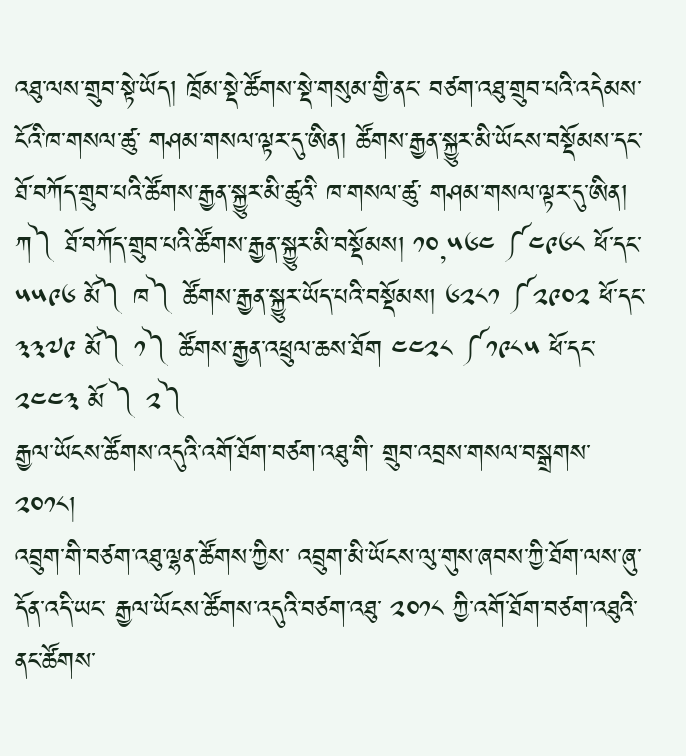འཐུ་ལས་གྲུབ་སྟེ་ཡོད། ཁྲོམ་སྡེ་ཚོགས་སྡེ་གསུམ་གྱི་ནང་ བཙག་འཐུ་གྲུབ་པའི་འདེམས་ངོའི་ཁ་གསལ་ཚུ་ གཤམ་གསལ་ལྟར་དུ་ཨིན། ཚོགས་རྒྱན་སྐྱུར་མི་ཡོངས་བསྡོམས་དང་ ཐོ་བཀོད་གྲུབ་པའི་ཚོགས་རྒྱན་སྐྱུར་མི་ཚུའི་ ཁ་གསལ་ཚུ་ གཤམ་གསལ་ལྟར་དུ་ཨིན། ཀ༽ ཐོ་བཀོད་གྲུབ་པའི་ཚོགས་རྒྱན་སྐྱུར་མི་བསྡོམས། ༡༠,༥༦༤ ༼༤༩༦༨ ཕོ་དང་ ༥༥༩༦ མོ༽ ཁ༽ ཚོགས་རྒྱན་སྐྱུར་ཡོད་པའི་བསྡོམས། ༦༢༨༡ ༼༢༩༠༢ ཕོ་དང་ ༣༣༧༩ མོ༽ ༡༽ ཚོགས་རྒྱན་འཕྲུལ་ཆས་ཐོག ༤༤༢༨ ༼༡༩༨༥ ཕོ་དང་ ༢༤༤༣ མོ ༽ ༢༽
རྒྱལ་ཡོངས་ཚོགས་འདུའི་འགོ་ཐོག་བཙག་འཐུ་གི་ གྲུབ་འབྲས་གསལ་བསྒྲགས་ ༢༠༡༨།
འབྲུག་གི་བཙག་འཐུ་ལྷན་ཚོགས་ཀྱིས་ འབྲུག་མི་ཡོངས་ལུ་གུས་ཞབས་ཀྱི་ཐོག་ལས་ཞུ་དོན་འདི་ཡང་ རྒྱལ་ཡོངས་ཚོགས་འདུའི་བཙག་འཐུ་ ༢༠༡༨ ཀྱི་འགོ་ཐོག་བཙག་འཐུའི་ནང་ཚོགས་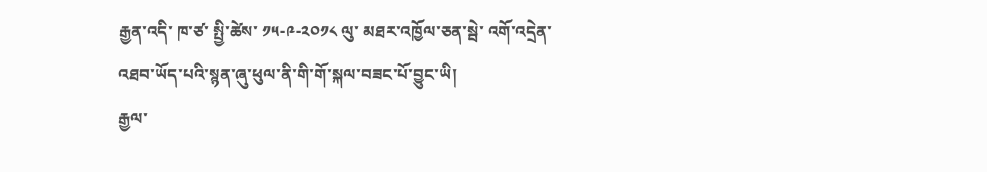རྒྱན་འདི་ ཁ་ཙ་ སྤྱི་ཚེས་ ༡༥-༩-༢༠༡༨ ལུ་ མཐར་འཁྱོལ་ཅན་སྦེ་ འགོ་འདྲེན་འཐབ་ཡོད་པའི་སྙན་ཞུ་ཕུལ་ནི་གི་གོ་སྐལ་བཟང་པོ་བྱུང་ཡི།
རྒྱལ་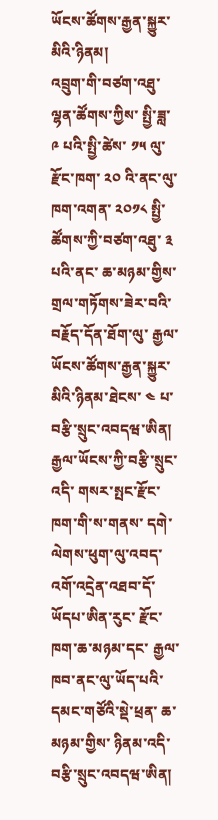ཡོངས་ཚོགས་རྒྱན་སྐྱུར་མིའི་ཉིནམ།
འབྲུག་གི་བཙག་འཐུ་ལྷན་ཚོགས་ཀྱིས་ སྤྱི་ཟླ་ ༩ པའི་སྤྱི་ཚེས་ ༡༥ ལུ་ རྫོང་ཁག་ ༢༠ འི་ནང་ལུ་ ཁག་འགན་ ༢༠༡༨ སྤྱི་ཚོགས་ཀྱི་བཙག་འཐུ་ ༣ པའི་ནང་ ཆ་མཉམ་གྱིས་གྲལ་གཏོགས་ཟེར་བའི་བརྗོད་དོན་ཐོག་ལུ་ རྒྱལ་ཡོངས་ཚོགས་རྒྱན་སྐྱུར་མིའི་ཉིནམ་ཐེངས་ ༤ པ་ བརྩི་སྲུང་འབདཝ་ཨིན། རྒྱལ་ཡོངས་ཀྱི་བརྩི་སྲུང་འདི་ གསར་སྤང་རྫོང་ཁག་གི་ས་གནས་ དགེ་ལེགས་ཕུག་ལུ་འབད་ འགོ་འདྲེན་འཐབ་དོ་ཡོདཔ་ཨིན་རུང་ རྫོང་ཁག་ཆ་མཉམ་དང་ རྒྱལ་ཁབ་ནང་ལུ་ཡོད་པའི་དམང་གཙོའི་སྡེ་ཕྲན་ ཆ་མཉམ་གྱིས་ ཉིནམ་འདི་བརྩི་སྲུང་འབདཝ་ཨིན།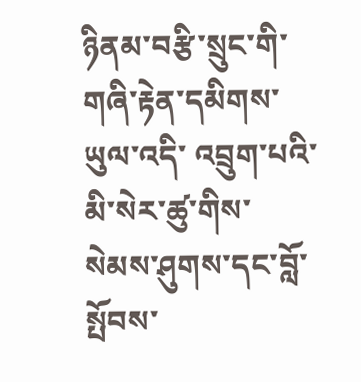ཉིནམ་བརྩི་སྲུང་གི་གཞི་རྟེན་དམིགས་ཡུལ་འདི་ འབྲུག་པའི་མི་སེར་ཚུ་གིས་ སེམས་ཤུགས་དང་བློ་སྤོབས་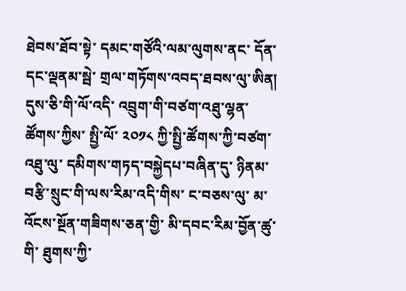ཐེབས་ཐོབ་སྟེ་ དམང་གཙོའི་ལམ་ལུགས་ནང་ དོན་དང་ལྡནམ་སྦེ་ གྲལ་གཏོགས་འབད་ཐབས་ལུ་ཨིན། དུས་ཅི་གི་ལོ་འདི་ འབྲུག་གི་བཙག་འཐུ་ལྷན་ཚོགས་ཀྱིས་ སྤྱི་ལོ་ ༢༠༡༨ ཀྱི་སྤྱི་ཚོགས་ཀྱི་བཙག་འཐུ་ལུ་ དམིགས་གཏད་བསྐྱེདཔ་བཞིན་དུ་ ཉིནམ་བརྩི་སྲུང་གི་ལས་རིམ་འདི་གིས་ ང་བཅས་ལུ་ མ་འོངས་སྔོན་གཟིགས་ཅན་གྱི་ མི་དབང་རིམ་བྱོན་ཚུ་གི་ ཐུགས་ཀྱི་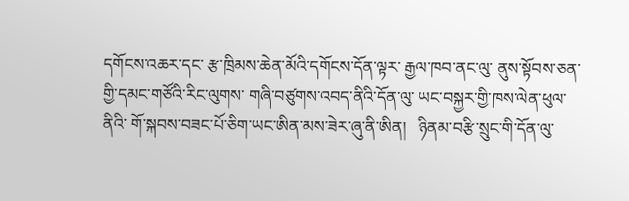དགོངས་འཆར་དང་ རྩ་ཁྲིམས་ཆེན་མོའི་དགོངས་དོན་ལྟར་ རྒྱལ་ཁབ་ནང་ལུ་ ནུས་སྟོབས་ཅན་གྱི་དམང་གཙོའི་རིང་ལུགས་ གཞི་བཙུགས་འབད་ནིའི་དོན་ལུ་ ཡང་བསྐྱར་གྱི་ཁས་ལེན་ཕུལ་ནིའི་ གོ་སྐབས་བཟང་པོ་ཅིག་ཡང་ཨིན་མས་ཟེར་ཞུ་ནི་ཨིན།   ཉིནམ་བརྩི་སྲུང་གི་དོན་ལུ་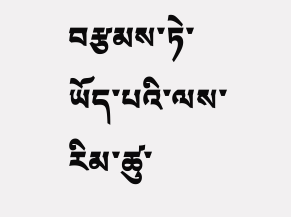བརྩམས་ཏེ་ཡོད་པའི་ལས་རིམ་ཚུ་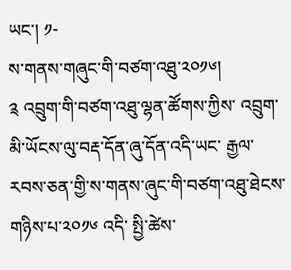ཡང་། ༡-
ས་གནས་གཞུང་གི་བཙག་འཐུ་༢༠༡༦།
༉ འབྲུག་གི་བཙག་འཐུ་ལྷན་ཚོགས་ཀྱིས་ འབྲུག་མི་ཡོངས་ལུ་བརྡ་དོན་ཞུ་དོན་འདི་ཡང་ རྒྱལ་རབས་ཅན་གྱི་ས་གནས་ཞུང་གི་བཙག་འཐུ་ཐེངས་གཉིས་པ་༢༠༡༦ འདི་ སྤྱི་ཚེས་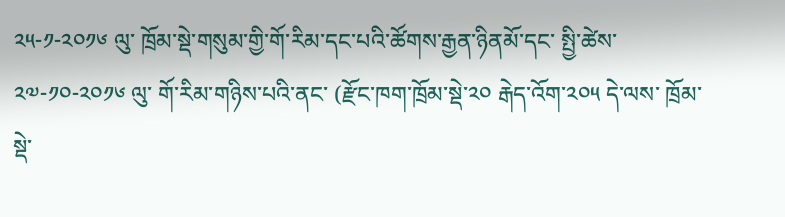༢༥-༡-༢༠༡༦ ལུ་ ཁྲོམ་སྡེ་གསུམ་གྱི་གོ་རིམ་དང་པའི་ཚོགས་རྒྱན་ཉིནམོ་དང་ སྤྱི་ཚེས་༢༧-༡༠-༢༠༡༦ ལུ་ གོ་རིམ་གཉིས་པའི་ནང་ (རྫོང་ཁག་ཁྲོམ་སྡེ་༢༠ རྒེད་འོག་༢༠༥ དེ་ལས་ ཁྲོམ་སྡེ་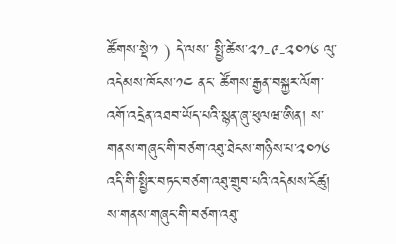ཚོགས་སྡེ་༡ ) དེ་ལས་ སྤྱི་ཚེས་༢༡-༩-༢༠༡༦ ལུ་ འདེམས་ཁོངས་༡༤ ནང་ ཚོགས་རྒྱན་བསྐྱར་ལོག་འགོ་འདྲེན་འཐབ་ཡོད་པའི་སྙན་ཞུ་ཕུལཝ་ཨིན། ས་གནས་གཞུང་གི་བཙག་འཐུ་ཐེངས་གཉིས་པ་༢༠༡༦ འདི་གི་སྤྱིར་བཏང་བཙག་འཐུ་གྲུབ་པའི་འདེམས་ངོཚུ། ས་གནས་གཞུང་གི་བཙག་འཐུ་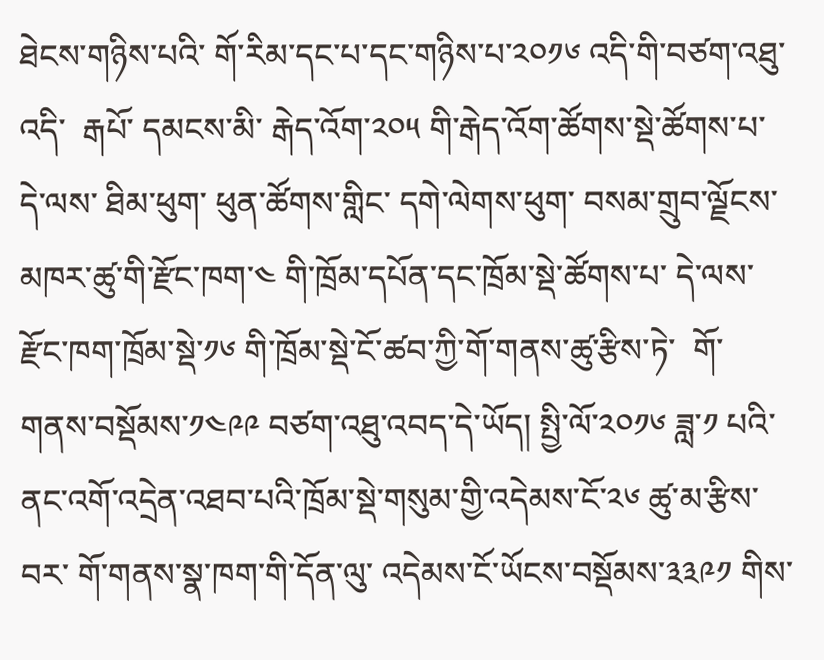ཐེངས་གཉིས་པའི་ གོ་རིམ་དང་པ་དང་གཉིས་པ་༢༠༡༦ འདི་གི་བཙག་འཐུ་འདི་  རྒཔོ་ དམངས་མི་ རྒེད་འོག་༢༠༥ གི་རྒེད་འོག་ཚོགས་སྡེ་ཚོགས་པ་ དེ་ལས་ ཐིམ་ཕུག་ ཕུན་ཚོགས་གླིང་ དགེ་ལེགས་ཕུག་ བསམ་གྲུབ་ལྗོངས་མཁར་ཚུ་གི་རྫོང་ཁག་༤ གི་ཁྲོམ་དཔོན་དང་ཁྲོམ་སྡེ་ཚོགས་པ་ དེ་ལས་ རྫོང་ཁག་ཁྲོམ་སྡེ་༡༦ གི་ཁྲོམ་སྡེ་ངོ་ཚབ་ཀྱི་གོ་གནས་ཚུ་རྩིས་ཏེ་  གོ་གནས་བསྡོམས་༡༤༩༩ བཙག་འཐུ་འབད་དེ་ཡོད། སྤྱི་ལོ་༢༠༡༦ ཟླ་༡ པའི་ནང་འགོ་འདྲེན་འཐབ་པའི་ཁྲོམ་སྡེ་གསུམ་གྱི་འདེམས་ངོ་༢༦ ཚུ་མ་རྩིས་བར་ གོ་གནས་སྣ་ཁག་གི་དོན་ལུ་ འདེམས་ངོ་ཡོངས་བསྡོམས་༣༣༩༡ གིས་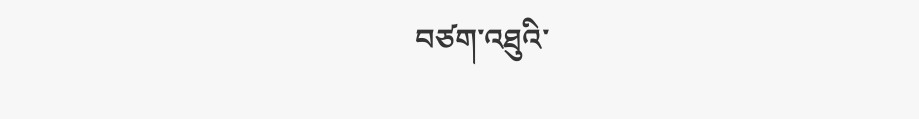བཙག་འཐུའི་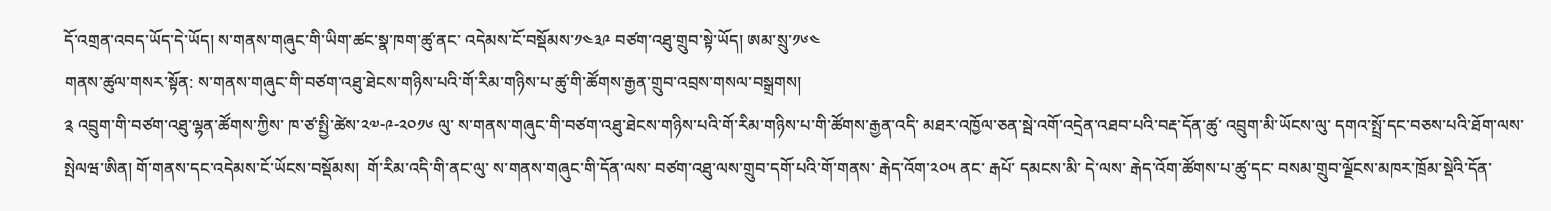དོ་འགྲན་འབད་ཡོད་དེ་ཡོད། ས་གནས་གཞུང་གི་ཡིག་ཚང་སྣ་ཁག་ཚུ་ནང་ འདེམས་ངོ་བསྡོམས་༡༤༣༩ བཙག་འཐུ་གྲུབ་སྟེ་ཡོད། ཨམ་སྲུ་༡༦༤
གནས་ཚུལ་གསར་སྟོན: ས་གནས་གཞུང་གི་བཙག་འཐུ་ཐེངས་གཉིས་པའི་གོ་རིམ་གཉིས་པ་ཚུ་གི་ཚོགས་རྒྱན་གྲུབ་འབྲས་གསལ་བསྒྲགས།
༉ འབྲུག་གི་བཙག་འཐུ་ལྷན་ཚོགས་ཀྱིས་ ཁ་ཙ་སྤྱི་ཚེས་༢༧-༩-༢༠༡༦ ལུ་ ས་གནས་གཞུང་གི་བཙག་འཐུ་ཐེངས་གཉིས་པའི་གོ་རིམ་གཉིས་པ་གི་ཚོགས་རྒྱན་འདི་ མཐར་འཁྱོལ་ཅན་སྦེ་འགོ་འདྲེན་འཐབ་པའི་བརྡ་དོན་ཚུ་ འབྲུག་མི་ཡོངས་ལུ་ དགའ་སྤྲོ་དང་བཅས་པའི་ཐོག་ལས་སྤེལཝ་ཨིན། གོ་གནས་དང་འདེམས་ངོ་ཡོངས་བསྡོམས།  གོ་རིམ་འདི་གི་ནང་ལུ་ ས་གནས་གཞུང་གི་དོན་ལས་ བཙག་འཐུ་ལས་གྲུབ་དགོ་པའི་གོ་གནས་ རྒེད་འོག་༢༠༥ ནང་ རྒཔོ་ དམངས་མི་ དེ་ལས་ རྒེད་འོག་ཚོགས་པ་ཚུ་དང་ བསམ་གྲུབ་ལྗོངས་མཁར་ཁྲོམ་སྡེའི་དོན་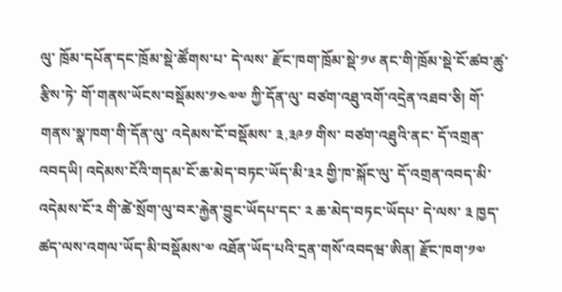ལུ་ ཁྲོམ་དཔོན་དང་ཁྲོམ་སྡེ་ཚོགས་པ་ དེ་ལས་ རྫོང་ཁག་ཁྲོམ་སྡེ་༡༦ ནང་གི་ཁྲོམ་སྡེ་ངོ་ཚབ་ཚུ་རྩིས་ཏེ་ གོ་གནས་ཡོངས་བསྡོམས་༡༤༧༧ ཀྱི་དོན་ལུ་ བཙག་འཐུ་འགོ་འདྲེན་འཐབ་ཅི། གོ་གནས་སྣ་ཁག་གི་དོན་ལུ་ འདེམས་ངོ་བསྡོམས་ ༣,༣༩༡ གིས་ བཙག་འཐུའི་ནང་ དོ་འགྲན་འབདཡི། འདེམས་ངོའི་གདམ་ངོ་ཆ་མེད་བཏང་ཡོད་མི་༣༢ གྱི་ཁ་སྐོང་ལུ་ དོ་འགྲན་འབད་མི་འདེམས་ངོ་༢ གི་ཚེ་སྲོག་ལུ་བར་རྐྱེན་བྱུང་ཡོདཔ་དང་ ༢ ཆ་མེད་བཏང་ཡོདཔ་ དེ་ལས་ ༣ ཁྱད་ཚད་ལས་འགལ་ཡོད་མི་བསྡོམས་༧ འཐོན་ཡོད་པའི་དྲན་གསོ་འབདཝ་ཨིན། རྫོང་ཁག་༡༧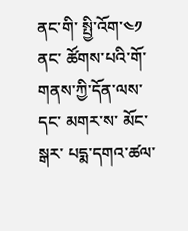ནང་གི་ སྤྱི་འོག་༤༡ ནང་ ཚོགས་པའི་གོ་གནས་ཀྱི་དོན་ལས་དང་ མགར་ས་ མོང་སྒར་ པདྨ་དགའ་ཚལ་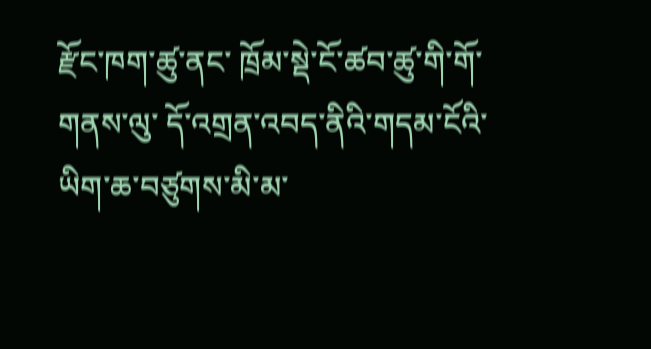རྫོང་ཁག་ཚུ་ནང་ ཁྲོམ་སྡེ་ངོ་ཚབ་ཚུ་གི་གོ་གནས་ལུ་ དོ་འགྲན་འབད་ནིའི་གདམ་ངོའི་ཡིག་ཆ་བཙུགས་མི་མ་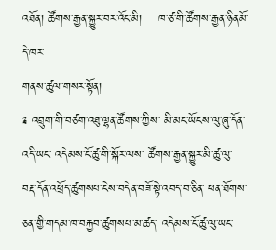འཐོན། ཚོགས་རྒྱན་སྐྱུར་བར་འོང་མི།    ཁ་ཙ་གི་ཚོགས་རྒྱན་ཉིནམོ་དེ་ཁར་
གནས་ཚུལ་གསར་སྟོན།
༉ འབྲུག་གི་བཙག་འཐུ་ལྷན་ཚོགས་ཀྱིས་ མི་མང་ཡོངས་ལུ་ཞུ་དོན་འདི་ཡང་ འདེམས་ངོ་ཚུ་གི་སྐོར་ལས་ ཚོགས་རྒྱན་སྐྱུར་མི་ཚུ་ལུ་ བརྡ་དོན་འཕྲོད་ཚུགསཔ་ངེས་བདེན་བཟོ་སྟེ་འབད་བ་ཅིན་ ཕན་ཐོགས་ཅན་གྱི་གདམ་ཁ་བརྐྱབ་ཚུགསཔ་མ་ཚད་ འདེམས་ངོ་ཚུ་ལུ་ཡང་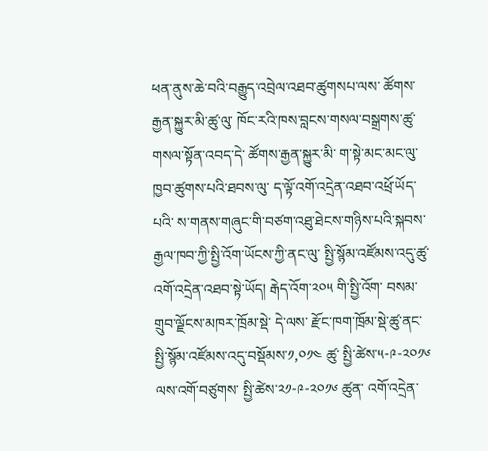ཕན་ནུས་ཆེ་བའི་བརྒྱུད་འབྲེལ་འཐབ་ཚུགསཔ་ལས་ ཚོགས་རྒྱན་སྐྱུར་མི་ཚུ་ལུ་ ཁོང་རའི་ཁས་བླངས་གསལ་བསྒྲགས་ཚུ་ གསལ་སྟོན་འབད་དེ་ ཚོགས་རྒྱན་སྐྱུར་མི་ ག་སྟེ་མང་མང་ལུ་ཁྱབ་ཚུགས་པའི་ཐབས་ལུ་ ད་ལྟོ་འགོ་འདྲེན་འཐབ་འཕྲོ་ཡོད་པའི་ ས་གནས་གཞུང་གི་བཙག་འཐུ་ཐེངས་གཉིས་པའི་སྐབས་ རྒྱལ་ཁབ་ཀྱི་སྤྱི་འོག་ཡོངས་ཀྱི་ནང་ལུ་ སྤྱི་སྙོམ་འཛོམས་འདུ་ཚུ་ འགོ་འདྲེན་འཐབ་སྟེ་ཡོད། རྒེད་འོག་༢༠༥ གི་སྤྱི་འོག་ བསམ་གྲུབ་ལྗོངས་མཁར་ཁྲོམ་སྡེ་ དེ་ལས་ རྫོང་ཁག་ཁྲོམ་སྡེ་ཚུ་ནང་ སྤྱི་སྙོམ་འཛོམས་འདུ་བསྡོམས་༡,༠༡༤ ཚུ་ སྤྱི་ཚེས་༥-༩-༢༠༡༦ ལས་འགོ་བཙུགས་ སྤྱི་ཚེས་༢༡-༩-༢༠༡༦ ཚུན་ འགོ་འདྲེན་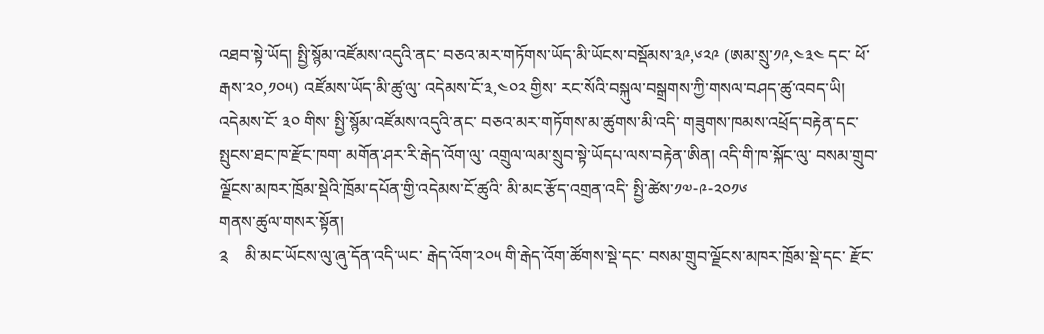འཐབ་སྟེ་ཡོད། སྤྱི་སྙོམ་འཛོམས་འདུའི་ནང་ བཅའ་མར་གཏོགས་ཡོད་མི་ཡོངས་བསྡོམས་༣༩,༦༢༩ (ཨམ་སྲུ་༡༩,༤༣༤ དང་ ཕོ་རྒས་༢༠,༡༠༥) འཛོམས་ཡོད་མི་ཚུ་ལུ་ འདེམས་ངོ་༣,༤༠༢ གྱིས་ རང་སོའི་བསྐུལ་བསྒྲགས་ཀྱི་གསལ་བཤད་ཚུ་འབད་ཡི། འདེམས་ངོ་ ༣༠ གིས་ སྤྱི་སྙོམ་འཛོམས་འདུའི་ནང་ བཅའ་མར་གཏོགས་མ་ཚུགས་མི་འདི་ གཟུགས་ཁམས་འཕྲོད་བརྟེན་དང་ སྤུངས་ཐང་ཁ་རྫོང་ཁག་ མགོན་ཤར་རི་རྒེད་འོག་ལུ་ འགྲུལ་ལམ་སྲུབ་སྟེ་ཡོདཔ་ལས་བརྟེན་ཨིན། འདི་གི་ཁ་སྐོང་ལུ་ བསམ་གྲུབ་ལྗོངས་མཁར་ཁྲོམ་སྡེའི་ཁྲོམ་དཔོན་གྱི་འདེམས་ངོ་ཚུའི་ མི་མང་རྩོད་འགྲན་འདི་ སྤྱི་ཚེས་༡༧-༩-༢༠༡༦
གནས་ཚུལ་གསར་སྟོན།
༉    མི་མང་ཡོངས་ལུ་ཞུ་དོན་འདི་ཡང་ རྒེད་འོག་༢༠༥ གི་རྒེད་འོག་ཚོགས་སྡེ་དང་ བསམ་གྲུབ་ལྗོངས་མཁར་ཁྲོམ་སྡེ་དང་ རྫོང་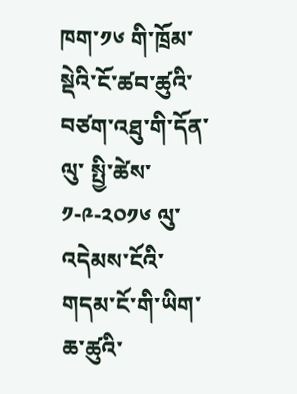ཁག་༡༦ གི་ཁྲོམ་སྡེའི་ངོ་ཚབ་ཚུའི་བཙག་འཐུ་གི་དོན་ལུ་ སྤྱི་ཚེས་༡-༩-༢༠༡༦ ལུ་ འདེམས་ངོའི་གདམ་ངོ་གི་ཡིག་ཆ་ཚུའི་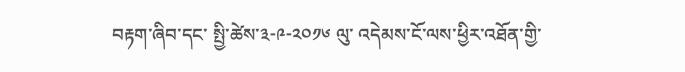བརྟག་ཞིབ་དང་ སྤྱི་ཚེས་༣-༩-༢༠༡༦ ལུ་ འདེམས་ངོ་ལས་ཕྱིར་འཐོན་གྱི་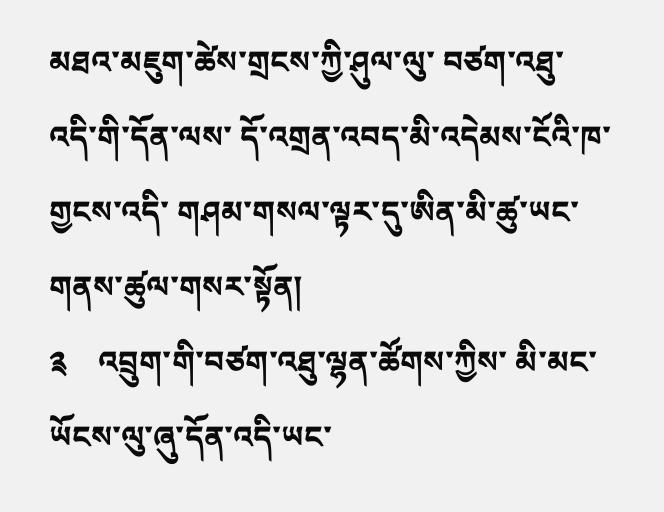མཐའ་མཇུག་ཚེས་གྲངས་ཀྱི་ཤུལ་ལུ་ བཙག་འཐུ་འདི་གི་དོན་ལས་ དོ་འགྲན་འབད་མི་འདེམས་ངོའི་ཁ་གྱངས་འདི་ གཤམ་གསལ་ལྟར་དུ་ཨིན་མི་ཚུ་ཡང་
གནས་ཚུལ་གསར་སྟོན།
༉    འབྲུག་གི་བཙག་འཐུ་ལྷན་ཚོགས་ཀྱིས་ མི་མང་ཡོངས་ལུ་ཞུ་དོན་འདི་ཡང་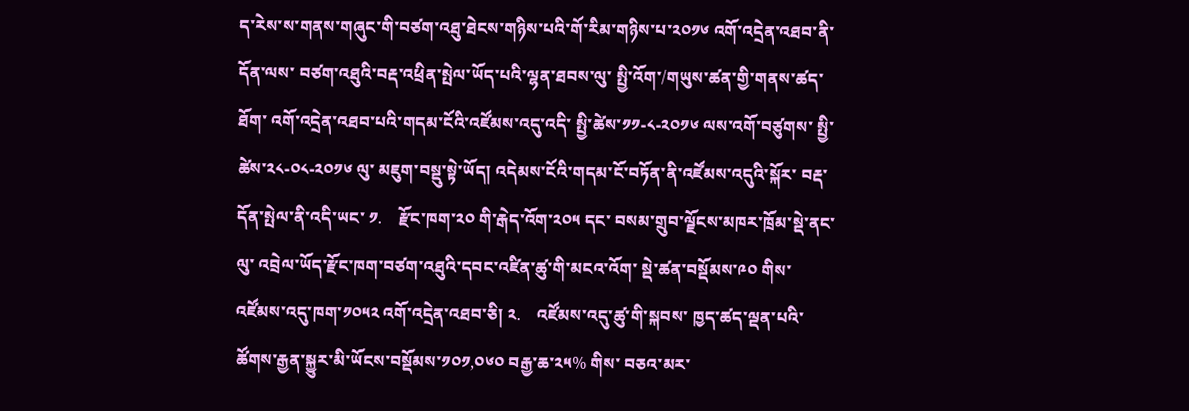ད་རེས་ས་གནས་གཞུང་གི་བཙག་འཐུ་ཐེངས་གཉིས་པའི་གོ་རིམ་གཉིས་པ་༢༠༡༦ འགོ་འདྲེན་འཐབ་ནི་དོན་ལས་ བཙག་འཐུའི་བརྡ་འཕྲིན་སྤེལ་ཡོད་པའི་ལྷན་ཐབས་ལུ་ སྤྱི་འོག་/གཡུས་ཚན་གྱི་གནས་ཚད་ཐོག་ འགོ་འདྲེན་འཐབ་པའི་གདམ་ངོའི་འཛོམས་འདུ་འདི་ སྤྱི་ཚེས་༡༡-༨-༢༠༡༦ ལས་འགོ་བཙུགས་ སྤྱི་ཚེས་༢༨-༠༨-༢༠༡༦ ལུ་ མཇུག་བསྡུ་སྟེ་ཡོད། འདེམས་ངོའི་གདམ་ངོ་བཏོན་ནི་འཛོམས་འདུའི་སྐོར་ བརྡ་དོན་སྤེལ་ནི་འདི་ཡང་ ༡.    རྫོང་ཁག་༢༠ གི་རྒེད་འོག་༢༠༥ དང་ བསམ་གྲུབ་ལྗོངས་མཁར་ཁྲོམ་སྡེ་ནང་ལུ་ འབྲེལ་ཡོད་རྫོང་ཁག་བཙག་འཐུའི་དབང་འཛིན་ཚུ་གི་མངའ་འོག་ སྡེ་ཚན་བསྡོམས་༩༠ གིས་ འཛོམས་འདུ་ཁག་༡༠༥༢ འགོ་འདྲེན་འཐབ་ཅི། ༢.    འཛོམས་འདུ་ཚུ་གི་སྐབས་ ཁྱད་ཚད་ལྡན་པའི་ཚོགས་རྒྱན་སྐྱུར་མི་ཡོངས་བསྡོམས་༡༠༡,༠༦༠ བརྒྱ་ཆ་༢༥% གིས་ བཅའ་མར་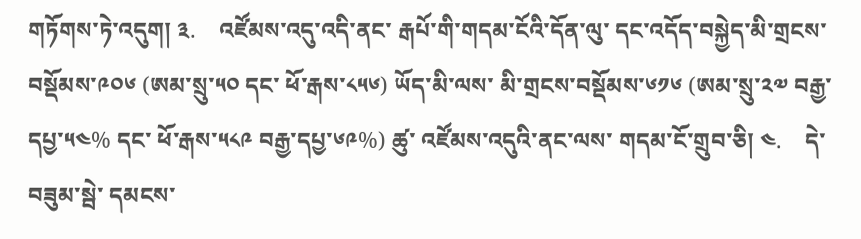གཏོགས་ཏེ་འདུག། ༣.    འཛོམས་འདུ་འདི་ནང་ རྒཔོ་གི་གདམ་ངོའི་དོན་ལུ་ དང་འདོད་བསྐྱེད་མི་གྲངས་བསྡོམས་༩༠༦ (ཨམ་སྲུ་༥༠ དང་ ཕོ་རྒས་༨༥༦) ཡོད་མི་ལས་ མི་གྲངས་བསྡོམས་༦༡༦ (ཨམ་སྲུ་༢༧ བརྒྱ་དཔྱ་༥༤% དང་ ཕོ་རྒས་༥༨༩ བརྒྱ་དཔྱ་༦༩%) ཚུ་ འཛོམས་འདུའི་ནང་ལས་ གདམ་ངོ་གྲུབ་ཅི། ༤.    དེ་བཟུམ་སྦེ་ དམངས་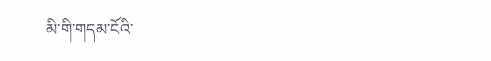མི་གི་གདམ་ངོའི་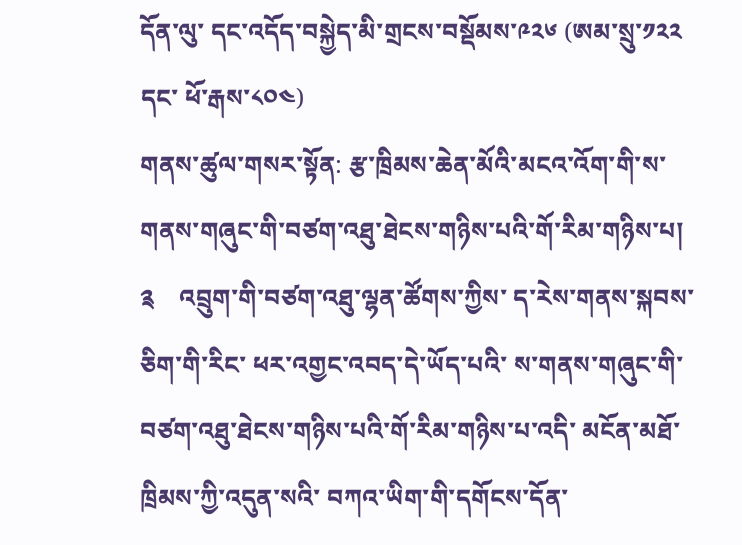དོན་ལུ་ དང་འདོད་བསྐྱེད་མི་གྲངས་བསྡོམས་༩༢༦ (ཨམ་སྲུ་༡༢༢ དང་ ཕོ་རྒས་༨༠༤)
གནས་ཚུལ་གསར་སྟོན: རྩ་ཁྲིམས་ཆེན་མོའི་མངའ་འོག་གི་ས་གནས་གཞུང་གི་བཙག་འཐུ་ཐེངས་གཉིས་པའི་གོ་རིམ་གཉིས་པ།
༉    འབྲུག་གི་བཙག་འཐུ་ལྷན་ཚོགས་ཀྱིས་ ད་རེས་གནས་སྐབས་ཅིག་གི་རིང་ ཕར་འགྱང་འབད་དེ་ཡོད་པའི་ ས་གནས་གཞུང་གི་བཙག་འཐུ་ཐེངས་གཉིས་པའི་གོ་རིམ་གཉིས་པ་འདི་ མངོན་མཐོ་ཁྲིམས་ཀྱི་འདུན་སའི་ བཀའ་ཡིག་གི་དགོངས་དོན་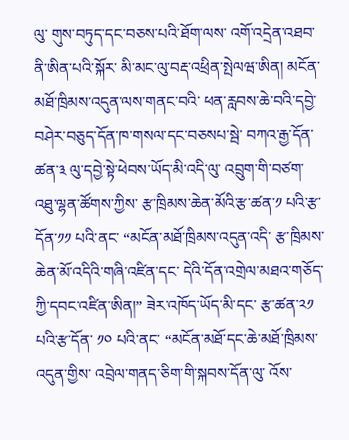ལུ་ གུས་བཏུད་དང་བཅས་པའི་ཐོག་ལས་ འགོ་འདྲེན་འཐབ་ནི་ཨིན་པའི་སྐོར་ མི་མང་ལུ་བརྡ་འཕྲིན་སྤེལཝ་ཨིན། མངོན་མཐོ་ཁྲིམས་འདུན་ལས་གནང་བའི་ ཕན་རླབས་ཆེ་བའི་དབྱེ་བཤེར་བཅུད་དོན་ཁ་གསལ་དང་བཅསཔ་སྦེ་ བཀའ་རྒྱ་དོན་ཚན་༣ ལུ་དབྱེ་སྟེ་ཕེབས་ཡོད་མི་འདི་ལུ་ འབྲུག་གི་བཙག་འཐུ་ལྷན་ཚོགས་ཀྱིས་ རྩ་ཁྲིམས་ཆེན་མོའི་རྩ་ཚན་༡ པའི་རྩ་དོན་༡༡ པའི་ནང་ “མངོན་མཐོ་ཁྲིམས་འདུན་འདི་ རྩ་ཁྲིམས་ཆེན་མོ་འདིའི་གཞི་འཛིན་དང་ དེའི་དོན་འགྲེལ་མཐའ་གཅོད་ཀྱི་དབང་འཛིན་ཨིན།” ཟེར་འཁོད་ཡོད་མི་དང་ རྩ་ཚན་༢༡ པའི་རྩ་དོན་ ༡༠ པའི་ནང་ “མངོན་མཐོ་དང་ཆེ་མཐོ་ཁྲིམས་འདུན་གྱིས་ འབྲེལ་གནད་ཅིག་གི་སྐབས་དོན་ལུ་ འོས་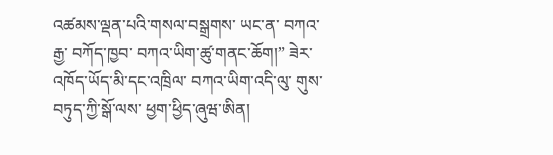འཚམས་ལྡན་པའི་གསལ་བསྒྲགས་ ཡང་ན་ བཀའ་རྒྱ་ བཀོད་ཁྱབ་ བཀའ་ཡིག་ཚུ་གནང་ཆོག།” ཟེར་འཁོད་ཡོད་མི་དང་འཁྲིལ་ བཀའ་ཡིག་འདི་ལུ་ གུས་བཏུད་ཀྱི་སྒོ་ལས་ ཕྱག་ཕྱིད་ཞུཝ་ཨིན།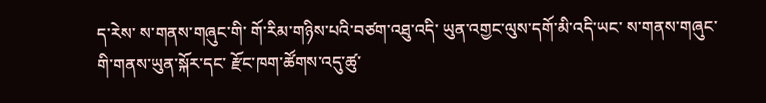ད་རེས་ ས་གནས་གཞུང་གི་ གོ་རིམ་གཉིས་པའི་བཙག་འཐུ་འདི་ ཡུན་འགྱང་ལུས་དགོ་མི་འདི་ཡང་ ས་གནས་གཞུང་གི་གནས་ཡུན་སྐོར་དང་ རྫོང་ཁག་ཚོགས་འདུ་ཚུ་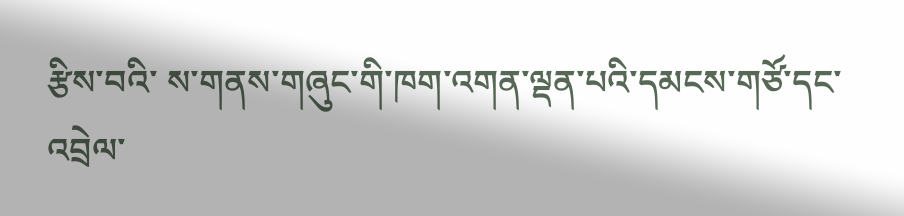རྩིས་བའི་ ས་གནས་གཞུང་གི་ཁག་འགན་ལྡན་པའི་དམངས་གཙོ་དང་འབྲེལ་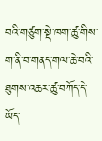བའི་གཙུག་སྡེ་ཁག་ཚུ་གིས་ ག་ནི་བ་གནད་གལ་ཆེ་བའི་ ཐུགས་འཆར་ཚུ་བཀོད་དེ་ཡོད་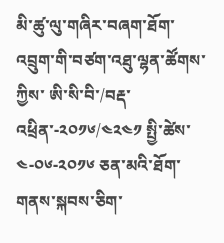མི་ཚུ་ལུ་གཞིར་བཞག་ཐོག་ འབྲུག་གི་བཙག་འཐུ་ལྷན་ཚོགས་ཀྱིས་ ཨི་སི་བི་/བརྡ་འཕྲིན་-༢༠༡༦/༤༢༤༡ སྤྱི་ཚེས་༤-༠༦-༢༠༡༦ ཅན་མའི་ཐོག་ གནས་སྐབས་ཅིག་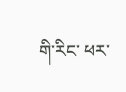གི་རིང་ ཕར་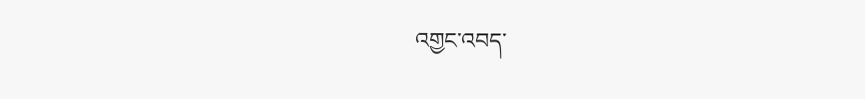འགྱང་འབད་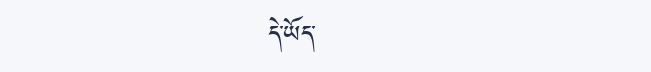དེ་ཡོད་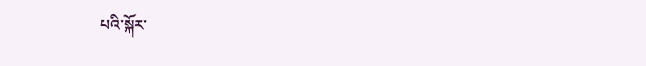པའི་སྐོར་